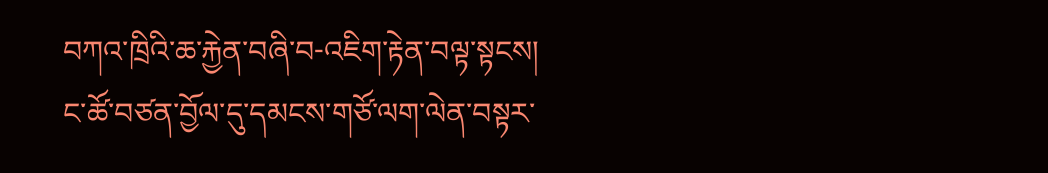བཀའ་ཁྲིའི་ཆ་རྐྱེན་བཞི་བ-འཇིག་རྟེན་བལྟ་སྟངས།
ང་ཚོ་བཙན་བྱོལ་དུ་དམངས་གཙོ་ལག་ལེན་བསྟར་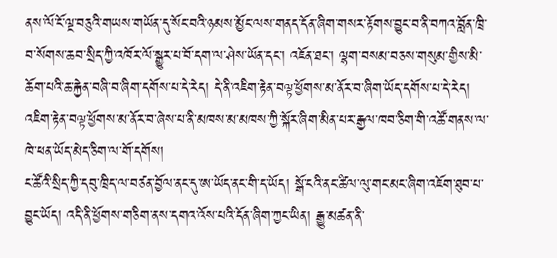ནས་ལོ་ངོ་ལྔ་བཅུའི་གཡས་གཡོན་དུ་སོང་བའི་ཉམས་མྱོང་ལས་གནད་དོན་ཞིག་གསར་རྟོགས་བྱུང་བ་ནི་བཀའ་བློན་ཁྲི་བ་སོགས་ཆབ་སྲིད་ཀྱི་འཁོར་ལོ་སྒྱུར་པ་བོ་དག་ལ་ཤེས་ཡོན་དང་། འཇོན་ཐང་། ལྷག་བསམ་བཅས་གསུམ་གྱིས་མི་ཆོག་པའི་ཆ་རྐྱེན་བཞི་བ་ཞིག་དགོས་པ་དེ་རེད། དེ་ནི་འཇིག་རྟེན་བལྟ་ཕྱོགས་མ་ནོར་བ་ཞིག་ཡོད་དགོས་པ་དེ་རེད། འཇིག་རྟེན་བལྟ་ཕྱོགས་མ་ནོར་བ་ཞེས་པ་ནི་མཁས་མ་མཁས་ཀྱི་སྐོར་ཞིག་མིན་པར་རྒྱལ་ཁབ་ཅིག་གི་འཚོ་གནས་ལ་ཁེ་ཕན་ཡོད་མེད་ཅིག་ལ་གོ་དགོས།
ང་ཚོའི་སྲིད་ཀྱི་དབུ་ཁྲིད་ལ་བཙན་བྱོལ་ནང་དུ་ཨ་ཡོད་ནང་གི་ད་ཡོད། སྒོ་ངའི་ནང་ཚིལ་ལུ་གང་མང་ཞིག་འཇོག་ཐུབ་པ་བྱུང་ཡོད། འདི་ནི་ཕྱོགས་གཅིག་ནས་དགའ་འོས་པའི་དོན་ཞིག་ཀྱང་ཡིན། རྒྱུ་མཚན་ནི་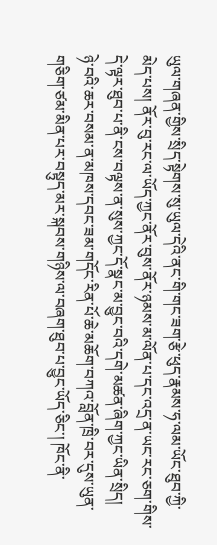ཡུལ་གཞན་གྱིས་སྲིད་སྟེགས་སུ་ཡུལ་དེའི་ནང་གི་གང་ཟག་རྩེ་ཕུད་རྣམས་ཧ་ལམ་ཡོང་ཐུབ་ཀྱི་མེད་པས། ནོར་བུ་རང་ལ་ཡོད་ཀྱང་ནོར་བུས་ནོར་ཉམས་མ་ལོན་པ་དང་འདྲ་ན་ཡང་རང་ཅག་གིས་དེ་ལྟར་ཐུབ་པ་ནི་ངས་བལྟས་ན་སུས་ཀྱང་དོ་སྣང་མ་བྱུང་བའི་དགེ་མཚན་ཞིག་ཀྱང་ཡིན་སྲིད།
ཉེ་བའི་ཆར་བསམ་ན་མཁས་དབང་ཟམ་གདོང་རིན་པོ་ཆེ་མཆོག་བཀའ་བློན་ཁྲི་བར་དུས་ཡུན་གཅིག་ཙམ་མིན་པར་བསྟུད་མར་སྐབས་གཉིས་ལ་བཞག་ཐུབ་པ་བྱུང་ཡོད་ཅིང་། ཁོང་ནི་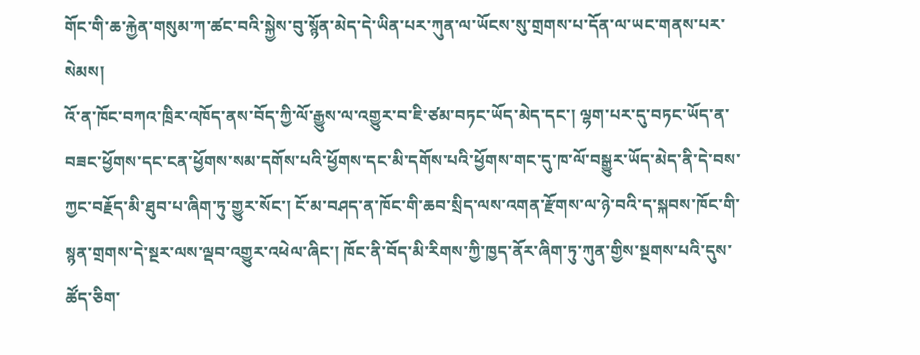གོང་གི་ཆ་རྐྱེན་གསུམ་ཀ་ཚང་བའི་སྐྱེས་བུ་སྙོན་མེད་དེ་ཡིན་པར་ཀུན་ལ་ཡོངས་སུ་གྲགས་པ་དོན་ལ་ཡང་གནས་པར་སེམས།
འོ་ན་ཁོང་བཀའ་ཁྲིར་འཁོད་ནས་བོད་ཀྱི་ལོ་རྒྱུས་ལ་འགྱུར་བ་ཇི་ཙམ་བཏང་ཡོད་མེད་དང་། ལྷག་པར་དུ་བཏང་ཡོད་ན་བཟང་ཕྱོགས་དང་ངན་ཕྱོགས་སམ་དགོས་པའི་ཕྱོགས་དང་མི་དགོས་པའི་ཕྱོགས་གང་དུ་ཁ་ལོ་བསྒྱུར་ཡོད་མེད་ནི་དེ་བས་ཀྱང་བརྗོད་མི་ཐུབ་པ་ཞིག་ཏུ་གྱུར་སོང་། ངོ་མ་བཤད་ན་ཁོང་གི་ཆབ་སྲིད་ལས་འགན་རྫོགས་ལ་ཉེ་བའི་ད་སྐབས་ཁོང་གི་སྙན་གྲགས་དེ་སྔར་ལས་ལྡབ་འགྱུར་འཕེལ་ཞིང་། ཁོང་ནི་བོད་མི་རིགས་ཀྱི་ཁྱད་ནོར་ཞིག་ཏུ་ཀུན་གྱིས་སྔགས་པའི་དུས་ཚོད་ཅིག་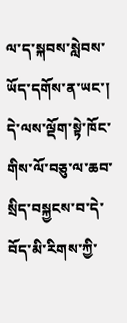ལ་ད་སྐབས་སླེབས་ཡོད་དགོས་ན་ཡང་། དེ་ལས་ལྡོག་སྟེ་ཁོང་གིས་ལོ་བཅུ་ལ་ཆབ་སྲིད་བསྐྱངས་བ་དེ་བོད་མི་རིགས་ཀྱི་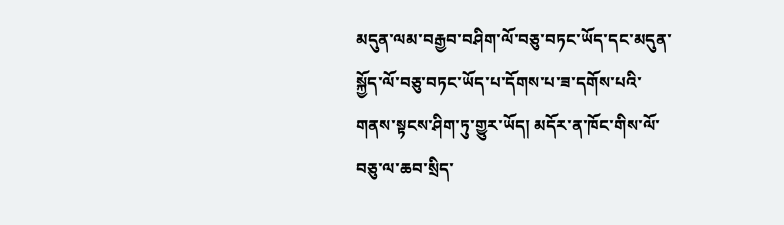མདུན་ལམ་བརྒྱབ་བཤིག་ལོ་བཅུ་བཏང་ཡོད་དང་མདུན་སྐྱོད་ལོ་བཅུ་བཏང་ཡོད་པ་དོགས་པ་ཟ་དགོས་པའི་གནས་སྟངས་ཤིག་ཏུ་གྱུར་ཡོད། མདོར་ན་ཁོང་གིས་ལོ་བཅུ་ལ་ཆབ་སྲིད་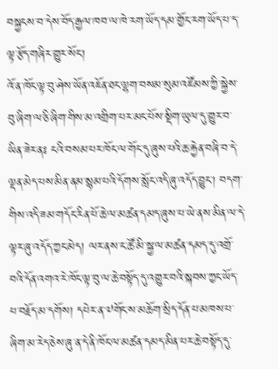བསྐྱངས་བ་དེས་བོད་རྒྱལ་ཁབ་ལ་ཁེ་རག་ཡོད་དམ་གྱོང་རག་ཡོད་པ་ད་ལྟ་རྩོད་གཞིར་གྱུར་སོང་།
འོ་ན་ཁོང་ལྟ་བུ་ཤེས་ཡོན་འཇོན་ཐང་ལྷག་བསམ་སུམ་འཛོམས་ཀྱི་སྐྱེས་བུ་ཞིག་ལ་ཅི་ཞིག་གིས་མ་འགྲིག་པར་མང་པོས་སྡིག་ཡུལ་དུ་གྱུར་བ་ཡིན་ཟེར་ནཿ ངའི་བསམ་པར་ཁོང་ལ་གོང་དུ་ཞུས་པའི་ཆ་རྐྱེན་བཞི་བ་དེ་ལྡན་མེད་པས་མིན་ནམ་སྙམ་པའི་དོགས་སློང་འདི་ཞུ་འདོད་བྱུང་། བདག་གིས་འདི་ཟམ་གདོང་རིན་པོ་ཆེ་ལ་མཚན་དམད་ཞུས་པ་ཡེ་ནས་མིན་ལ་དེ་ལྟར་ཞུ་འདོད་ཀྱང་མེད། ལར་ནས་ང་ཚོ་མི་སྐྱ་ལ་མཚན་དམད་དུ་འགྲོ་བའི་དོན་འགའ་རེ་ཁོང་ལྟ་བུ་ལ་ཆེ་བསྟོད་དུ་འགྱུར་བའི་སྐབས་ཀྱང་ཡོད་པ་བརྗོད་མ་དགོས། དཔེར་ན་༧གོང་ས་མཆོག་སྲིད་དོན་པ་མཁས་པ་ཞིག་མ་རེད་ཅེས་ཞུ་ན་དེ་ནི་ཁོང་ལ་མཚན་དམད་མིན་པར་ཆེ་བསྟོད་དུ་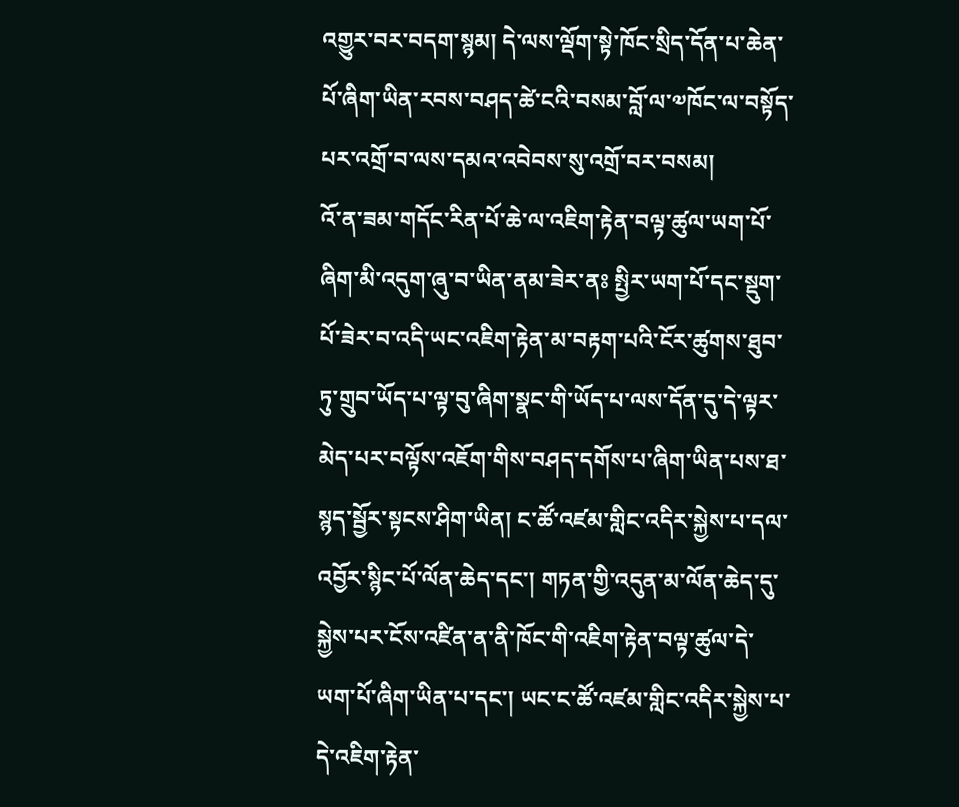འགྱུར་བར་བདག་སྙམ། དེ་ལས་ལྡོག་སྟེ་ཁོང་སྲིད་དོན་པ་ཆེན་པོ་ཞིག་ཡིན་རབས་བཤད་ཚེ་ངའི་བསམ་བློ་ལ་༧ཁོང་ལ་བསྟོད་པར་འགྲོ་བ་ལས་དམའ་འབེབས་སུ་འགྲོ་བར་བསམ།
འོ་ན་ཟམ་གདོང་རིན་པོ་ཆེ་ལ་འཇིག་རྟེན་བལྟ་ཚུལ་ཡག་པོ་ཞིག་མི་འདུག་ཞུ་བ་ཡིན་ནམ་ཟེར་ནཿ སྤྱིར་ཡག་པོ་དང་སྡུག་པོ་ཟེར་བ་འདི་ཡང་འཇིག་རྟེན་མ་བརྟག་པའི་ངོར་ཚུགས་ཐུབ་ཏུ་གྲུབ་ཡོད་པ་ལྟ་བུ་ཞིག་སྣང་གི་ཡོད་པ་ལས་དོན་དུ་དེ་ལྟར་མེད་པར་བལྟོས་འཇོག་གིས་བཤད་དགོས་པ་ཞིག་ཡིན་པས་ཐ་སྙད་སྦྱོར་སྟངས་ཤིག་ཡིན། ང་ཚོ་འཛམ་གླིང་འདིར་སྐྱེས་པ་དལ་འབྱོར་སྙིང་པོ་ལོན་ཆེད་དང་། གཏན་གྱི་འདུན་མ་ལོན་ཆེད་དུ་སྐྱེས་པར་ངོས་འཛིན་ན་ནི་ཁོང་གི་འཇིག་རྟེན་བལྟ་ཚུལ་དེ་ཡག་པོ་ཞིག་ཡིན་པ་དང་། ཡང་ང་ཚོ་འཛམ་གླིང་འདིར་སྐྱེས་པ་དེ་འཇིག་རྟེན་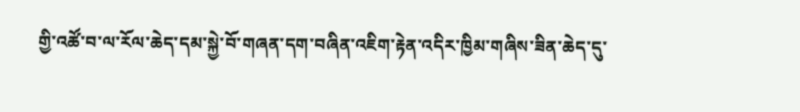གྱི་འཚོ་བ་ལ་རོལ་ཆེད་དམ་སྐྱེ་བོ་གཞན་དག་བཞིན་འཇིག་རྟེན་འདིར་ཁྱིམ་གཞིས་ཟིན་ཆེད་དུ་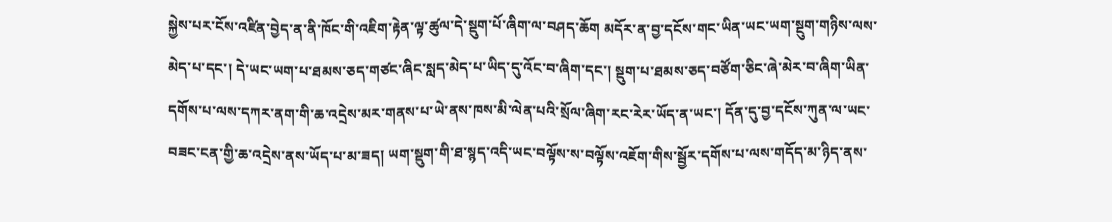སྐྱེས་པར་ངོས་འཛིན་བྱེད་ན་ནི་ཁོང་གི་འཇིག་རྟེན་ལྟ་ཚུལ་དེ་སྡུག་པོ་ཞིག་ལ་བཤད་ཆོག མདོར་ན་བྱ་དངོས་གང་ཡིན་ཡང་ཡག་སྔུག་གཉིས་ལས་མེད་པ་དང་། དེ་ཡང་ཡག་པ་ཐམས་ཅད་གཙང་ཞིང་སླད་མེད་པ་ཡིད་དུ་འོང་བ་ཞིག་དང་། སྡུག་པ་ཐམས་ཅད་བཙོག་ཅིང་ཞེ་མེར་བ་ཞིག་ཡིན་དགོས་པ་ལས་དཀར་ནག་གི་ཆ་འདྲེས་མར་གནས་པ་ཡེ་ནས་ཁས་མི་ལེན་པའི་སྲོལ་ཞིག་རང་རེར་ཡོད་ན་ཡང་། དོན་དུ་བྱ་དངོས་ཀུན་ལ་ཡང་བཟང་ངན་གྱི་ཆ་འདྲེས་ནས་ཡོད་པ་མ་ཟད། ཡག་སྡུག་གི་ཐ་སྙད་འདི་ཡང་བལྟོས་ས་བལྟོས་འཇོག་གིས་སྦྱོར་དགོས་པ་ལས་གདོད་མ་ཉིད་ནས་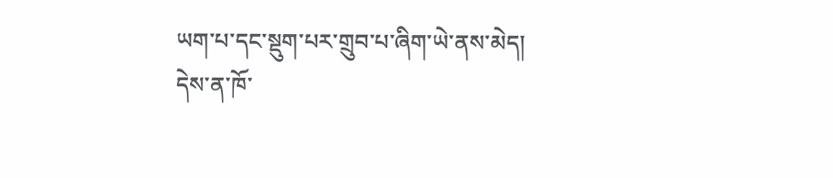ཡག་པ་དང་སྡུག་པར་གྲུབ་པ་ཞིག་ཡེ་ནས་མེད།
དེས་ན་ཁོ་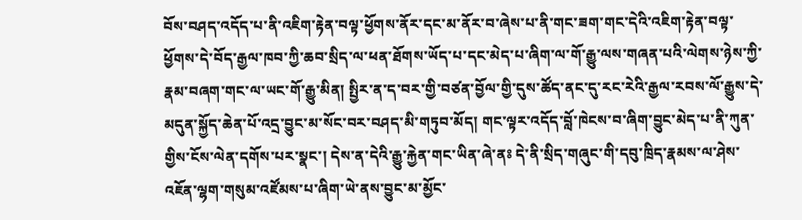བོས་བཤད་འདོད་པ་ནི་འཇིག་རྟེན་བལྟ་ཕྱོགས་ནོར་དང་མ་ནོར་བ་ཞེས་པ་ནི་གང་ཟག་གང་དེའི་འཇིག་རྟེན་བལྟ་ཕྱོགས་དེ་བོད་རྒྱལ་ཁབ་ཀྱི་ཆབ་སྲིད་ལ་ཕན་ཐོགས་ཡོད་པ་དང་མེད་པ་ཞིག་ལ་གོ་རྒྱུ་ལས་གཞན་པའི་ལེགས་ཉེས་ཀྱི་རྣམ་བཞག་གང་ལ་ཡང་གོ་རྒྱུ་མིན། སྤྱིར་ན་ད་བར་གྱི་བཙན་བྱོལ་གྱི་དུས་ཚོད་ནང་དུ་རང་རེའི་རྒྱལ་རབས་ལོ་རྒྱུས་དེ་མདུན་སྐྱོད་ཆེན་པོ་འདྲ་བྱུང་མ་སོང་བར་བཤད་མི་གཏུབ་མོད། གང་ལྟར་འདོད་བློ་ཁེངས་བ་ཞིག་བྱུང་མེད་པ་ནི་ཀུན་གྱིས་ངོས་ལེན་དགོས་པར་སྣང་། དེས་ན་དེའི་རྒྱུ་རྐྱེན་གང་ཡིན་ཞེ་ནཿ དེ་ནི་སྲིད་གཞུང་གི་དབུ་ཁྲིད་རྣམས་ལ་ཤེས་འཇོན་ལྷག་གསུམ་འཛོམས་པ་ཞིག་ཡེ་ནས་བྱུང་མ་མྱོང་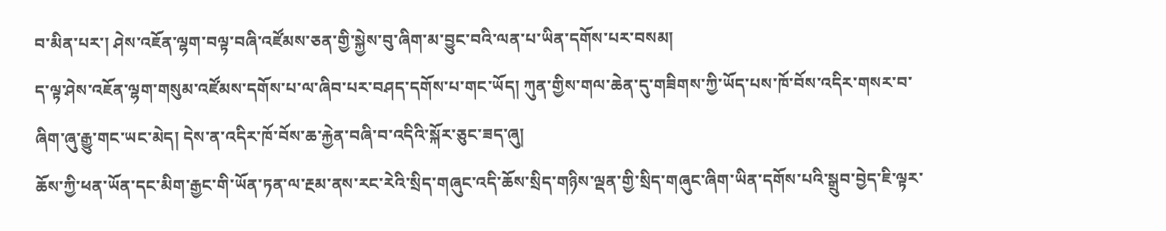བ་མིན་པར་། ཤེས་འཇོན་ལྷག་བལྟ་བཞི་འཛོམས་ཅན་གྱི་སྐྱེས་བུ་ཞིག་མ་བྱུང་བའི་ལན་པ་ཡིན་དགོས་པར་བསམ།
ད་ལྟ་ཤེས་འཇོན་ལྷག་གསུམ་འཛོམས་དགོས་པ་ལ་ཞིབ་པར་བཤད་དགོས་པ་གང་ཡོད། ཀུན་གྱིས་གལ་ཆེན་དུ་གཟིགས་ཀྱི་ཡོད་པས་ཁོ་བོས་འདིར་གསར་བ་ཞིག་ཞུ་རྒྱུ་གང་ཡང་མེད། དེས་ན་འདིར་ཁོ་བོས་ཆ་རྐྱེན་བཞི་བ་འདིའི་སྐོར་ཅུང་ཟད་ཞུ།
ཆོས་ཀྱི་ཕན་ཡོན་དང་མིག་རྒྱང་གི་ཡོན་ཏན་ལ་རྔམ་ནས་རང་རེའི་སྲིད་གཞུང་འདི་ཆོས་སྲིད་གཉིས་ལྡན་གྱི་སྲིད་གཞུང་ཞིག་ཡིན་དགོས་པའི་སྒྲུབ་བྱེད་ཇི་ལྟར་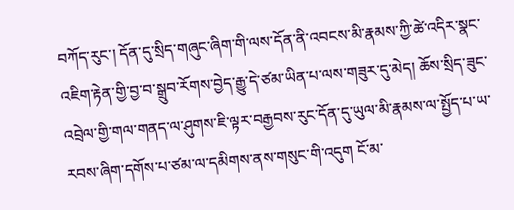བཀོད་རུང་། དོན་དུ་སྲིད་གཞུང་ཞིག་གི་ལས་དོན་ནི་འབངས་མི་རྣམས་ཀྱི་ཚེ་འདིར་སྣང་འཇིག་རྟེན་གྱི་བྱ་བ་སྒྲུབ་རོགས་བྱེད་རྒྱུ་དེ་ཙམ་ཡིན་པ་ལས་གཟུར་དུ་མེད། ཆོས་སྲིད་ཟུང་འབྲེལ་གྱི་གལ་གནད་ལ་ཤུགས་ཇི་ལྟར་བརྒྱབས་རུང་དོན་དུ་ཡུལ་མི་རྣམས་ལ་སྤྱོད་པ་ཡ་རབས་ཞིག་དགོས་པ་ཙམ་ལ་དམིགས་ནས་གསུང་གི་འདུག ངོ་མ་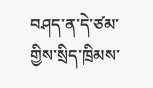བཤད་ན་དེ་ཙམ་གྱིས་སྲིད་ཁྲིམས་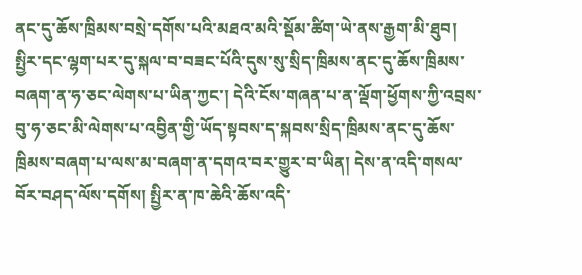ནང་དུ་ཆོས་ཁྲིམས་བསྲེ་དགོས་པའི་མཐའ་མའི་སྡོམ་ཚིག་ཡེ་ནས་རྒྱག་མི་ཐུབ།
སྤྱིར་དང་ལྷག་པར་དུ་སྐལ་བ་བཟང་པོའི་དུས་སུ་སྲིད་ཁྲིམས་ནང་དུ་ཆོས་ཁྲིམས་བཞག་ན་ཧ་ཅང་ལེགས་པ་ཡིན་ཀྱང་། དེའི་ངོས་གཞན་པ་ན་ལྡོག་ཕྱོགས་ཀྱི་འབྲས་བུ་ཧ་ཅང་མི་ལེགས་པ་འབྱིན་གྱི་ཡོད་སྟབས་ད་སྐབས་སྲིད་ཁྲིམས་ནང་དུ་ཆོས་ཁྲིམས་བཞག་པ་ལས་མ་བཞག་ན་དགའ་བར་གྱུར་བ་ཡིན། དེས་ན་འདི་གསལ་བོར་བཤད་ལོས་དགོས། སྤྱིར་ན་ཁ་ཆེའི་ཆོས་འདི་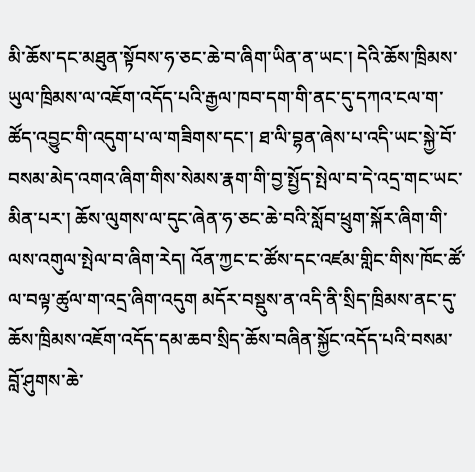མི་ཆོས་དང་མཐུན་སྟོབས་ཧ་ཅང་ཆེ་བ་ཞིག་ཡིན་ན་ཡང་། དེའི་ཆོས་ཁྲིམས་ཡུལ་ཁྲིམས་ལ་འཇོག་འདོད་པའི་རྒྱལ་ཁབ་དག་གི་ནང་དུ་དཀའ་ངལ་ག་ཚོད་འབྱུང་གི་འདུག་པ་ལ་གཟིགས་དང་། ཐ་ལི་བྷན་ཞེས་པ་འདི་ཡང་སྐྱེ་བོ་བསམ་མེད་འགའ་ཞིག་གིས་སེམས་རྣག་གི་བྱ་སྤྱོད་སྤེལ་བ་དེ་འདྲ་གང་ཡང་མིན་པར་། ཆོས་ལུགས་ལ་དུང་ཞེན་ཧ་ཅང་ཆེ་བའི་སློབ་ཕྲུག་སྐོར་ཞིག་གི་ལས་འགུལ་སྤེལ་བ་ཞིག་རེད། འོན་ཀྱང་ང་ཚོས་དང་འཛམ་གླིང་གིས་ཁོང་ཚོ་ལ་བལྟ་ཚུལ་ག་འདྲ་ཞིག་འདུག མདོར་བསྡུས་ན་འདི་ནི་སྲིད་ཁྲིམས་ནང་དུ་ཆོས་ཁྲིམས་འཇོག་འདོད་དམ་ཆབ་སྲིད་ཆོས་བཞིན་སྐྱོང་འདོད་པའི་བསམ་བློ་ཤུགས་ཆེ་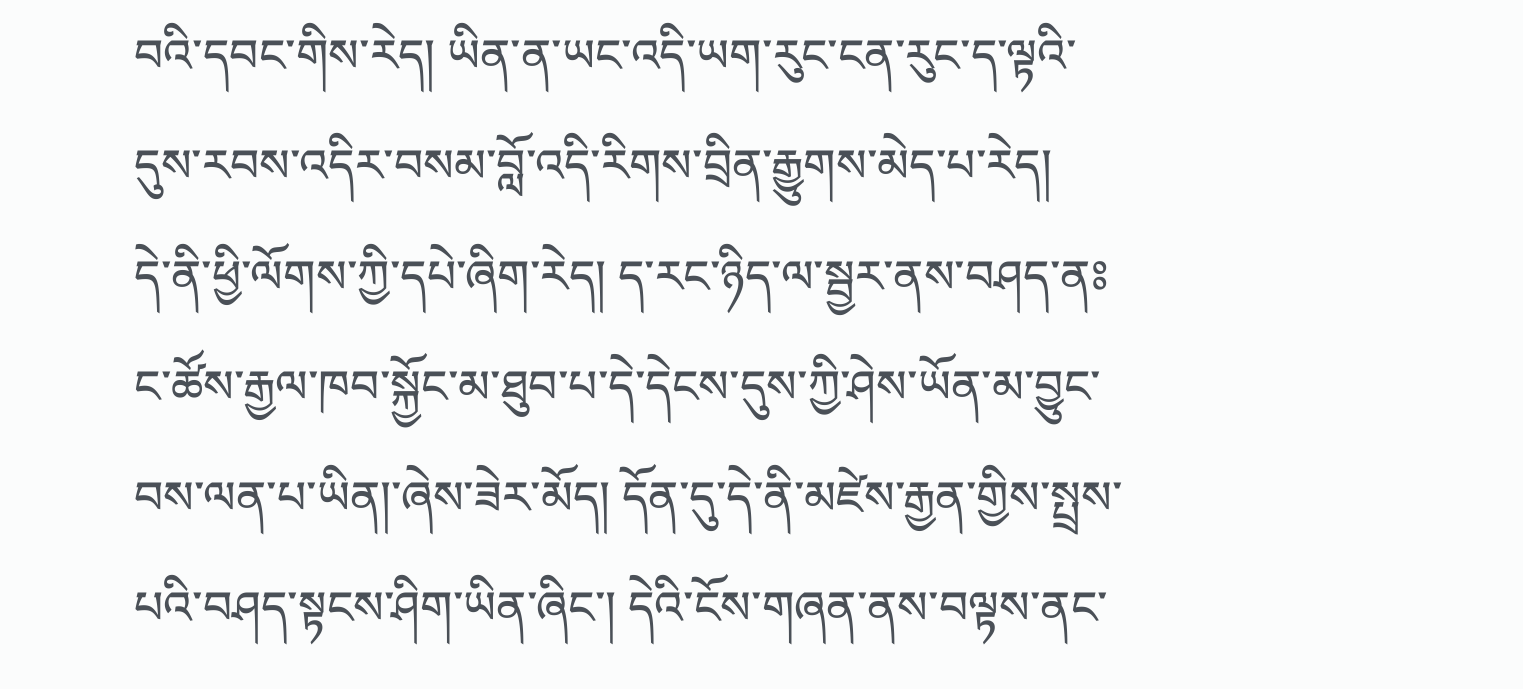བའི་དབང་གིས་རེད། ཡིན་ན་ཡང་འདི་ཡག་རུང་ངན་རུང་ད་ལྟའི་དུས་རབས་འདིར་བསམ་བློ་འདི་རིགས་བྲིན་རྒྱུགས་མེད་པ་རེད།
དེ་ནི་ཕྱི་ལོགས་ཀྱི་དཔེ་ཞིག་རེད། ད་རང་ཉིད་ལ་སྦྱར་ནས་བཤད་ནཿ ང་ཚོས་རྒྱལ་ཁབ་སྐྱོང་མ་ཐུབ་པ་དེ་དེངས་དུས་ཀྱི་ཤེས་ཡོན་མ་བྱུང་བས་ལན་པ་ཡིན།་ཞེས་ཟེར་མོད། དོན་དུ་དེ་ནི་མཛེས་རྒྱན་གྱིས་སྤྲས་པའི་བཤད་སྟངས་ཤིག་ཡིན་ཞིང་། དེའི་ངོས་གཞན་ནས་བལྟས་ནང་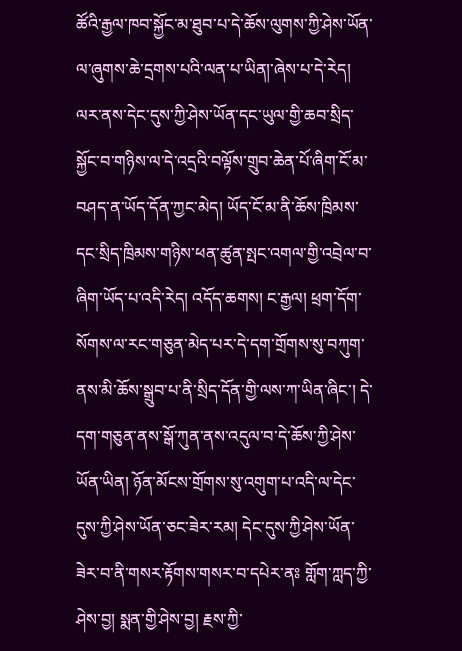ཚོའི་རྒྱལ་ཁབ་སྐྱོང་མ་ཐུབ་པ་དེ་ཆོས་ལུགས་ཀྱི་ཤེས་ཡོན་ལ་ཞུགས་ཆེ་དྲགས་པའི་ལན་པ་ཡིན།་ཞེས་པ་དེ་རེད། ལར་ནས་དེང་དུས་ཀྱི་ཤེས་ཡོན་དང་ཡུལ་གྱི་ཆབ་སྲིད་སྐྱོང་བ་གཉིས་ལ་དེ་འདྲའི་བལྟོས་གྲུབ་ཆེན་པོ་ཞིག་ངོ་མ་བཤད་ན་ཡོད་དོན་ཀྱང་མེད། ཡོད་ངོ་མ་ནི་ཆོས་ཁྲིམས་དང་སྲིད་ཁྲིམས་གཉིས་ཕན་ཚུན་སྤང་འགལ་གྱི་འབྲེལ་བ་ཞིག་ཡོད་པ་འདི་རེད། འདོད་ཆགས། ང་རྒྱལ། ཕྲག་དོག་སོགས་ལ་རང་གཅུན་མེད་པར་དེ་དག་གྲོགས་སུ་བཀུག་ནས་མི་ཆོས་སྒྲུབ་པ་ནི་སྲིད་དོན་གྱི་ལས་ཀ་ཡིན་ཞིང་། དེ་དག་གཅུན་ནས་སྒོ་ཀུན་ནས་འདུལ་བ་དེ་ཆོས་ཀྱི་ཤེས་ཡོན་ཡིན། ཉོན་མོངས་གྲོགས་སུ་འགུག་པ་འདི་ལ་དེང་དུས་ཀྱི་ཤེས་ཡོན་ཅང་ཟེར་རམ། དེང་དུས་ཀྱི་ཤེས་ཡོན་ཟེར་བ་ནི་གསར་རྟོགས་གསར་བ་དཔེར་ནཿ གློག་ཀླད་ཀྱི་ཤེས་བྱ། སྨན་གྱི་ཤེས་བྱ། རྗས་ཀྱི་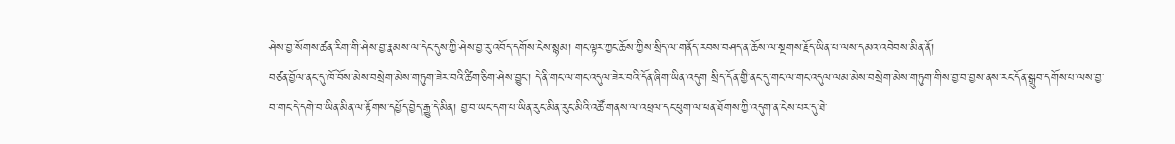ཤེས་བྱ་སོགས་ཚན་རིག་གི་ཤེས་བྱ་རྣམས་ལ་དེང་དུས་ཀྱི་ཤེས་བྱ་རུ་འབོད་དགོས་ངེས་སྙམ། གང་ལྟར་ཀྱང་ཆོས་ཀྱིས་སྲིད་ལ་གནོད་རབས་བཤད་ན་ཆོས་ལ་སྔགས་རྗོད་ཡིན་པ་ལས་དམའ་འབེབས་མིན་ནོ།
བཙན་བྱོལ་ནང་དུ་ཁོ་བོས་མེས་བསྲེག་མེས་གཏུག་ཟེར་བའི་ཚིག་ཅིག་ཤེས་བྱུང་། དེ་ནི་གང་ལ་གང་འདུལ་ཟེར་བའི་དོན་ཞིག་ཡིན་འདུག སྲིད་དོན་གྱི་ནང་དུ་གང་ལ་གང་འདུལ་ལམ་མེས་བསྲེག་མེས་གཏུག་གིས་བྱ་བ་བྱས་ནས་རང་དོན་སྒྲུབ་དགོས་པ་ལས་བྱ་བ་གང་དེ་དགེ་བ་ཡིན་མིན་ལ་རྟོགས་དཔྱོད་བྱེད་རྒྱུ་དེ་མིན། བྱ་བ་ཡང་དག་པ་ཡིན་རུང་མིན་རུང་མིའི་འཚོ་གནས་ལ་འཕྲལ་དང་ཕུག་ལ་ཕན་ཐོགས་ཀྱི་འདུག་ན་ངེས་པར་དུ་ཐེ་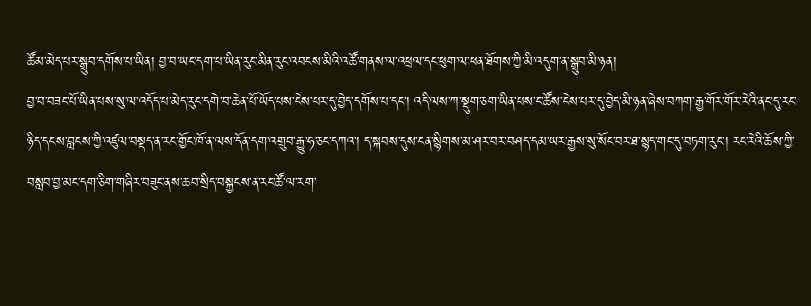ཚོམ་མེད་པར་སྒྲུབ་དགོས་པ་ཡིན། བྱ་བ་ཡང་དག་པ་ཡིན་རུང་མིན་རུང་འབངས་མིའི་འཚོ་གནས་ལ་འཕྲལ་དང་ཕུག་ལ་ཕན་ཐོགས་ཀྱི་མི་འདུག་ན་སྒྲུབ་མི་ཉན།
བྱ་བ་བཟང་པོ་ཡིན་པས་སུ་ལ་འདོད་པ་མེད་རུང་དགེ་བ་ཆེན་པོ་ཡོད་པས་ངེས་པར་དུ་བྱེད་དགོས་པ་དང་། འདི་ལས་ཀ་སྡུག་ཅག་ཡིན་པས་ང་ཚོས་ངེས་པར་དུ་བྱེད་མི་ཉན་ཞེས་བཀག་རྒྱ་གོར་གོར་རེའི་ནང་དུ་རང་ཉིད་དངས་བླངས་ཀྱི་འཛུལ་བསྡད་ན་རང་གྱོང་ཁོ་ན་ལས་དོན་དག་འགྲུབ་རྒྱུ་ཧ་ཅང་དཀའ་། ད་སྐབས་དུས་ངན་སྙིགས་མ་ཤར་བར་བཤད་དམ་ཡར་རྒྱས་སུ་སོང་བར་ཐ་སྙད་གང་དུ་བཏག་རུང་། རང་རེའི་ཆོས་ཀྱི་བསླབ་བྱ་མང་དག་ཅིག་གཞིར་བཟུང་ནས་ཆབ་སྲིད་བསྐྱངས་ན་རང་ཚོ་ལ་རག་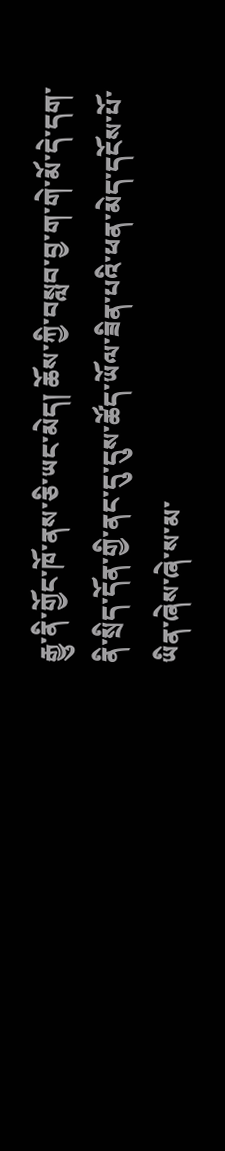རྒྱུ་ནི་གྱོང་ཁོ་ནས་ཅི་ཡང་མེད། ཆོས་ཀྱི་བསླབ་བྱ་ག་གེ་མོ་དེ་དག་ནི་སྲིད་དོན་གྱི་ནང་དུ་དུས་ཚོད་ཡོལ་ཟིན་པའི་ཕན་མེད་དངོས་པོ་ཡིན་ཞེས་ཞེ་ས་མ་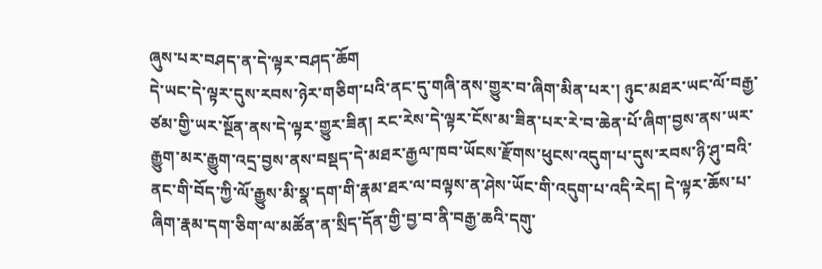ཞུས་པར་བཤད་ན་དེ་ལྟར་བཤད་ཆོག
དེ་ཡང་དེ་ལྟར་དུས་རབས་ཉེར་གཅིག་པའི་ནང་དུ་གཞི་ནས་གྱུར་བ་ཞིག་མིན་པར་། ཉུང་མཐར་ཡང་ལོ་བརྒྱ་ཙམ་གྱི་ཡར་སྔོན་ནས་དེ་ལྟར་གྱུར་ཟིན། རང་རེས་དེ་ལྟར་ངོས་མ་ཟིན་པར་རེ་བ་ཆེན་པོ་ཞིག་བྱས་ནས་ཡར་རྒྱུག་མར་རྒྱུག་འདྲ་བྱས་ནས་བསྡད་དེ་མཐར་རྒྱལ་ཁབ་ཡོངས་རྫོགས་ཕུངས་འདུག་པ་དུས་རབས་ཉི་ཤུ་བའི་ནང་གི་བོད་ཀྱི་ལོ་རྒྱུས་མི་སྣ་དག་གི་རྣམ་ཐར་ལ་བལྟས་ན་ཤེས་ཡོང་གི་འདུག་པ་འདི་རེད། དེ་ལྟར་ཆོས་པ་ཞིག་རྣམ་དག་ཅིག་ལ་མཚོན་ན་སྲིད་དོན་གྱི་བྱ་བ་ནི་བརྒྱ་ཆའི་དགུ་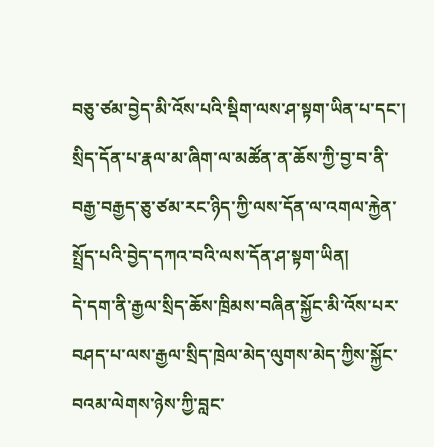བཅུ་ཙམ་བྱེད་མི་འོས་པའི་སྡིག་ལས་ཤ་སྟག་ཡིན་པ་དང་། སྲིད་དོན་པ་རྣལ་མ་ཞིག་ལ་མཚོན་ན་ཆོས་ཀྱི་བྱ་བ་ནི་བརྒྱ་བརྒྱད་ཅུ་ཙམ་རང་ཉིད་ཀྱི་ལས་དོན་ལ་འགལ་རྐྱེན་སྤྲོད་པའི་བྱེད་དཀའ་བའི་ལས་དོན་ཤ་སྟག་ཡིན།
དེ་དག་ནི་རྒྱལ་སྲིད་ཆོས་ཁྲིམས་བཞིན་སྐྱོང་མི་འོས་པར་བཤད་པ་ལས་རྒྱལ་སྲིད་ཁྲེལ་མེད་ལུགས་མེད་ཀྱིས་སྐྱོང་བའམ་ལེགས་ཉེས་ཀྱི་བླང་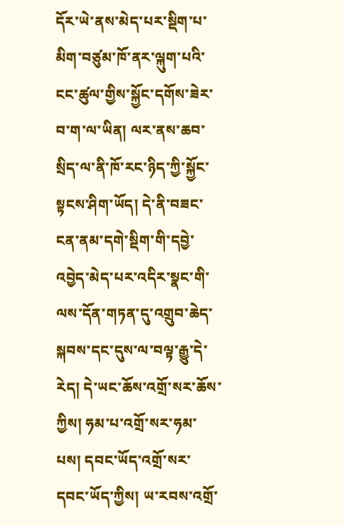དོར་ཡེ་ནས་མེད་པར་སྡིག་པ་མིག་བཙུམ་ཁོ་ནར་ལྐུག་པའི་ངང་ཚུལ་གྱིས་སྐྱོང་དགོས་ཟེར་བ་ག་ལ་ཡིན། ལར་ནས་ཆབ་སྲིད་ལ་ནི་ཁོ་རང་ཉིད་ཀྱི་སྐྱོང་སྟངས་ཤིག་ཡོད། དེ་ནི་བཟང་ངན་ནམ་དགེ་སྡིག་གི་དབྱེ་འབྱེད་མེད་པར་འདིར་སྣང་གི་ལས་དོན་གཏན་དུ་འགྲུབ་ཆེད་སྐབས་དང་དུས་ལ་བལྟ་རྒྱུ་དེ་རེད། དེ་ཡང་ཆོས་འགྲོ་སར་ཆོས་ཀྱིས། ཧམ་པ་འགྲོ་སར་ཧམ་པས། དབང་ཡོད་འགྲོ་སར་དབང་ཡོད་ཀྱིས། ཡ་རབས་འགྲོ་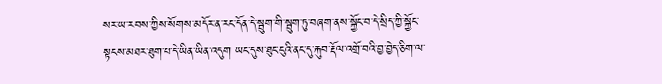སར་ཡ་རབས་ཀྱིས་སོགས་མདོར་ན་རང་དོན་དེ་སྦུག་གི་སྦུག་ཏུ་བཞག་ནས་སྐྱོང་བ་དེ་སྲིད་ཀྱི་སྐྱོང་སྟངས་མཐར་ཐུག་པ་དེ་ཡིན་ཡིན་འདུག ཡང་དུས་ཐུང་ངུའི་ནང་དུ་རྐུབ་རྡོལ་འགྲོ་བའི་བྱ་བྱེད་ཅིག་ལ་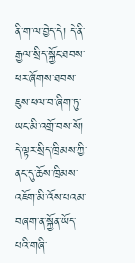ནི་ག་ལ་བྱེད་དེ། དེ་ནི་རྒྱལ་སྲིད་སྐྱོང་ཐབས་ཕར་ཞོགས་ཐབས་ཇུས་ཕལ་བ་ཞིག་ཏུ་ཡང་མི་འགྲོ་བས་སོ།
དེ་ལྟར་སྲིད་ཁྲིམས་ཀྱི་ནང་དུ་ཆོས་ཁྲིམས་འཇོག་མི་འོས་པའམ་བཞག་ན་སྐྱོན་ཡོད་པའི་གཞི་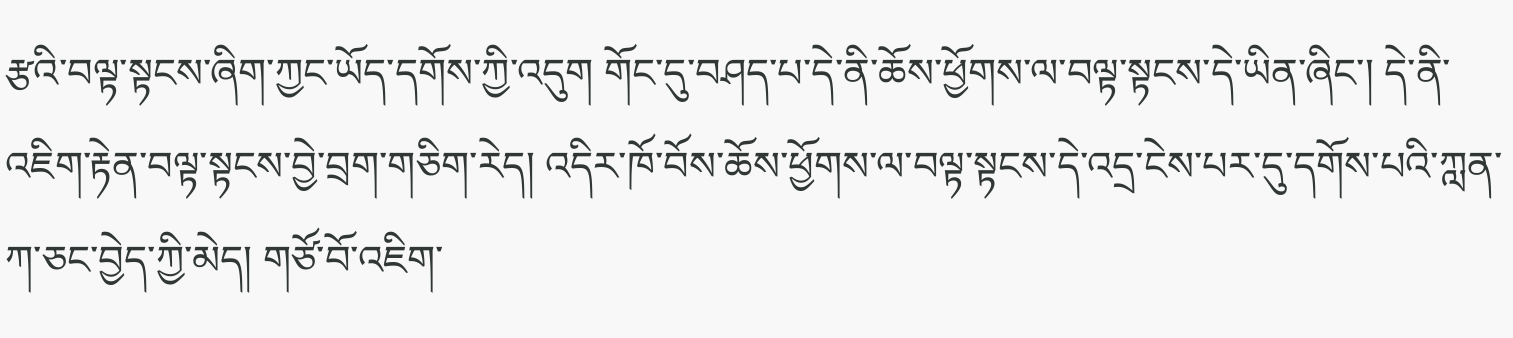རྩའི་བལྟ་སྟངས་ཞིག་ཀྱང་ཡོད་དགོས་ཀྱི་འདུག གོང་དུ་བཤད་པ་དེ་ནི་ཆོས་ཕྱོགས་ལ་བལྟ་སྟངས་དེ་ཡིན་ཞིང་། དེ་ནི་འཇིག་རྟེན་བལྟ་སྟངས་བྱེ་བྲག་གཅིག་རེད། འདིར་ཁོ་བོས་ཆོས་ཕྱོགས་ལ་བལྟ་སྟངས་དེ་འདྲ་ངེས་པར་དུ་དགོས་པའི་ཀླན་ཀ་ཅང་བྱེད་ཀྱི་མེད། གཙོ་བོ་འཇིག་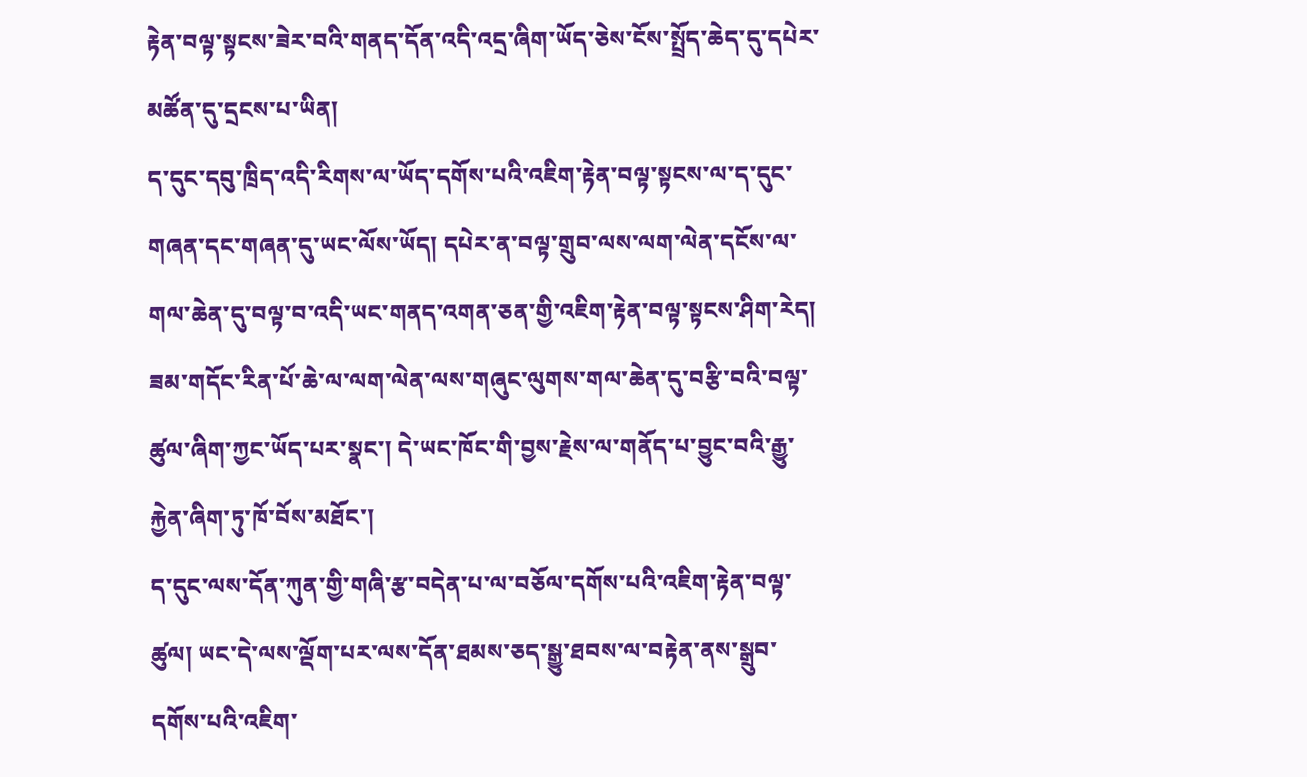རྟེན་བལྟ་སྟངས་ཟེར་བའི་གནད་དོན་འདི་འདྲ་ཞིག་ཡོད་ཅེས་ངོས་སྤྲོད་ཆེད་དུ་དཔེར་མཚོན་དུ་དྲངས་པ་ཡིན།
ད་དུང་དབུ་ཁྲིད་འདི་རིགས་ལ་ཡོད་དགོས་པའི་འཇིག་རྟེན་བལྟ་སྟངས་ལ་ད་དུང་གཞན་དང་གཞན་དུ་ཡང་ལོས་ཡོད། དཔེར་ན་བལྟ་གྲུབ་ལས་ལག་ལེན་དངོས་ལ་གལ་ཆེན་དུ་བལྟ་བ་འདི་ཡང་གནད་འགན་ཅན་གྱི་འཇིག་རྟེན་བལྟ་སྟངས་ཤིག་རེད། ཟམ་གདོང་རིན་པོ་ཆེ་ལ་ལག་ལེན་ལས་གཞུང་ལུགས་གལ་ཆེན་དུ་བརྩི་བའི་བལྟ་ཚུལ་ཞིག་ཀྱང་ཡོད་པར་སྣང་། དེ་ཡང་ཁོང་གི་བྱས་རྗེས་ལ་གནོད་པ་བྱུང་བའི་རྒྱུ་རྐྱེན་ཞིག་ཏུ་ཁོ་བོས་མཐོང་།
ད་དུང་ལས་དོན་ཀུན་གྱི་གཞི་རྩ་བདེན་པ་ལ་བཅོལ་དགོས་པའི་འཇིག་རྟེན་བལྟ་ཚུལ། ཡང་དེ་ལས་ལྡོག་པར་ལས་དོན་ཐམས་ཅད་སྒྱུ་ཐབས་ལ་བརྟེན་ནས་སྒྲུབ་དགོས་པའི་འཇིག་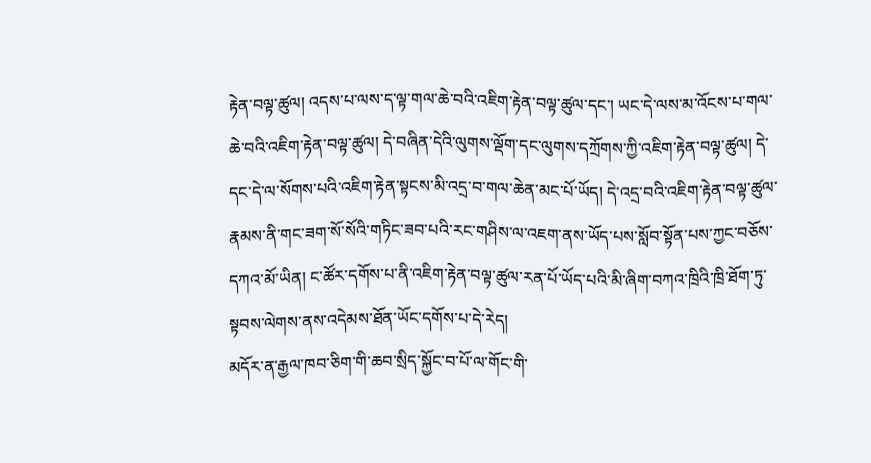རྟེན་བལྟ་ཚུལ། འདས་པ་ལས་ད་ལྟ་གལ་ཆེ་བའི་འཇིག་རྟེན་བལྟ་ཚུལ་དང་། ཡང་དེ་ལས་མ་འོངས་པ་གལ་ཆེ་བའི་འཇིག་རྟེན་བལྟ་ཚུལ། དེ་བཞིན་དེའི་ལུགས་ལྡོག་དང་ལུགས་དཀྲོགས་ཀྱི་འཇིག་རྟེན་བལྟ་ཚུལ། དེ་དང་དེ་ལ་སོགས་པའི་འཇིག་རྟེན་སྟངས་མི་འདྲ་བ་གལ་ཆེན་མང་པོ་ཡོད། དེ་འདྲ་བའི་འཇིག་རྟེན་བལྟ་ཚུལ་རྣམས་ནི་གང་ཟག་སོ་སོའི་གཏིང་ཟབ་པའི་རང་གཤིས་ལ་འཇག་ནས་ཡོད་པས་སློབ་སྟོན་པས་ཀྱང་བཅོས་དཀའ་མོ་ཡིན། ང་ཚོར་དགོས་པ་ནི་འཇིག་རྟེན་བལྟ་ཚུལ་རན་པོ་ཡོད་པའི་མི་ཞིག་བཀའ་ཁྲིའི་ཁྲི་ཐོག་ཏུ་སྟབས་ལེགས་ནས་འདེམས་ཐོན་ཡོང་དགོས་པ་དེ་རེད།
མདོར་ན་རྒྱལ་ཁབ་ཅིག་གི་ཆབ་སྲིད་སྐྱོང་བ་པོ་ལ་གོང་གི་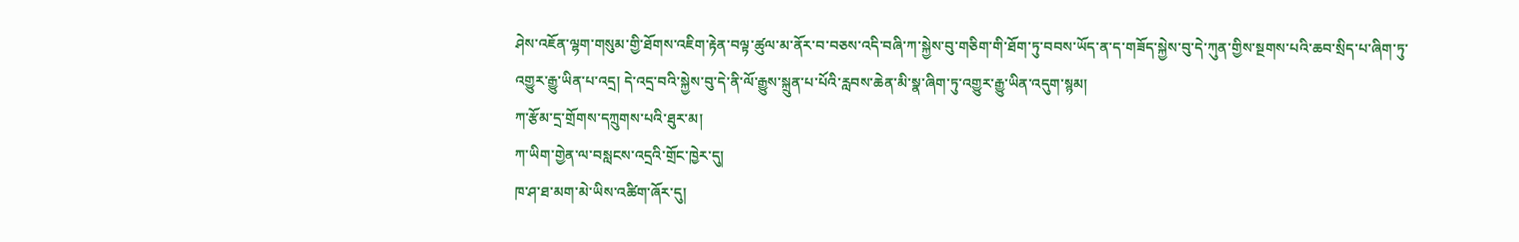ཤེས་འཇོན་ལྷག་གསུམ་གྱི་ཐོགས་འཇིག་རྟེན་བལྟ་ཚུལ་མ་ནོར་བ་བཅས་འདི་བཞི་ཀ་སྐྱེས་བུ་གཅིག་གི་ཐོག་ཏུ་བབས་ཡོད་ན་ད་གཟོད་སྐྱེས་བུ་དེ་ཀུན་གྱིས་སྔགས་པའི་ཆབ་སྲིད་པ་ཞིག་ཏུ་འགྱུར་རྒྱུ་ཡིན་པ་འདྲ། དེ་འདྲ་བའི་སྐྱེས་བུ་དེ་ནི་ལོ་རྒྱུས་སྐྲུན་པ་པོའི་རླབས་ཆེན་མི་སྣ་ཞིག་ཏུ་འགྱུར་རྒྱུ་ཡིན་འདུག་སྙམ།
ཀ་རྩོམ་དྲ་གྲོགས་དཀྲུགས་པའི་ཐུར་མ།
ཀ་ཡིག་གྱེན་ལ་བསླངས་འདྲའི་གྲོང་ཁྱེར་དུ།
ཁ་ཤ་ཐ་མག་མེ་ཡིས་འཚིག་ཞོར་དུ།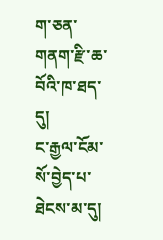ག་ཅན་གནག་རྫི་ཆ་བོའི་ཁ་ཐད་དུ།
ང་རྒྱལ་ངོམ་སོ་བྱེད་པ་ཐེངས་མ་དུ།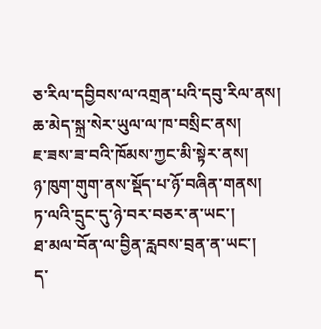ཅ་རིལ་དབྱིབས་ལ་འགྲན་པའི་དབུ་རིལ་ནས།
ཆ་མེད་སྐྲ་སེར་ཡུལ་ལ་ཁ་བསྲིང་ནས།
ཇ་ཟས་ཟ་བའི་ཁོམས་ཀྱང་མི་སྟེར་ནས།
ཉ་ཁུག་གུག་ནས་སྡོད་པ་ཉོ་བཞིན་གནས།
ཏ་ལའི་དྲུང་དུ་ཉེ་བར་བཅར་ན་ཡང་།
ཐ་མལ་བོན་ལ་བྱིན་རླབས་བྲན་ན་ཡང་།
ད་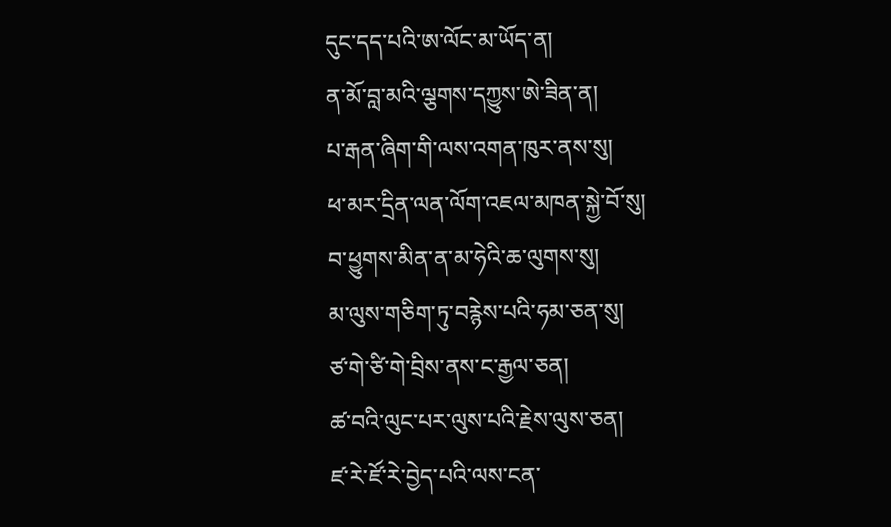དུང་དད་པའི་ཨ་ལོང་མ་ཡོད་ན།
ན་མོ་བླ་མའི་ལྕགས་དཀྱུས་ཨེ་ཟིན་ན།
པ་རྒན་ཞིག་གི་ལས་འགན་ཁུར་ནས་སུ།
ཕ་མར་དྲིན་ལན་ལོག་འཇལ་མཁན་སྐྱེ་བོ་སུ།
བ་ཕྱུགས་མིན་ན་མ་ཧེའི་ཆ་ལུགས་སུ།
མ་ལུས་གཅིག་ཏུ་བརྙེས་པའི་ཧམ་ཅན་སུ།
ཙ་གེ་ཙི་གེ་བྲིས་ནས་ང་རྒྱལ་ཅན།
ཚ་བའི་ལུང་པར་ལུས་པའི་རྗེས་ལུས་ཅན།
ཛ་རེ་ཛོ་རེ་བྱེད་པའི་ལས་ངན་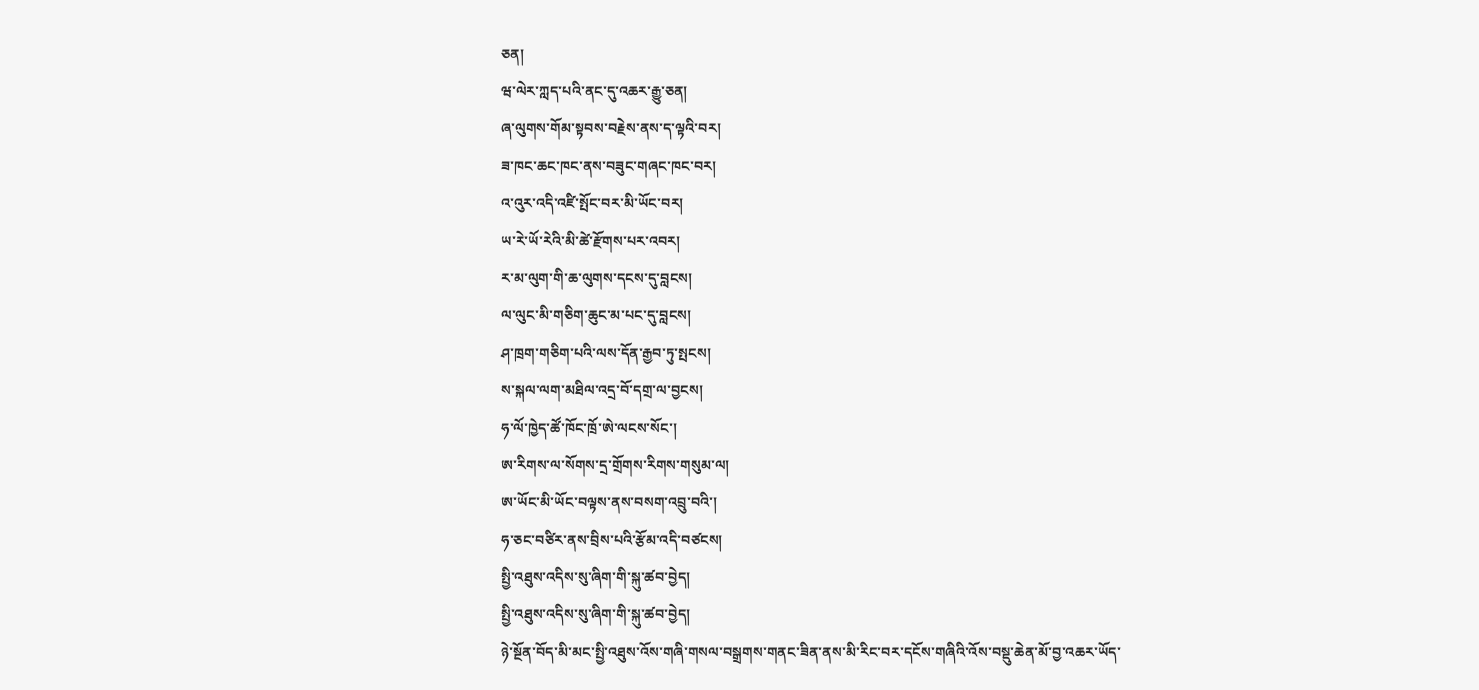ཅན།
ཝ་ལེར་ཀླད་པའི་ནང་དུ་འཆར་རྒྱུ་ཅན།
ཞ་ལུགས་གོམ་སྟབས་བརྗེས་ནས་ད་ལྟའི་བར།
ཟ་ཁང་ཆང་ཁང་ནས་བཟུང་གཞང་ཁང་བར།
འ་འུར་འདི་འཛི་སྤོང་བར་མི་ཡོང་བར།
ཡ་རེ་ཡོ་རེའི་མི་ཚེ་རྫོགས་པར་འབར།
ར་མ་ལུག་གི་ཆ་ལུགས་དངས་དུ་བླངས།
ལ་ལུང་མི་གཅིག་ཆུང་མ་པང་དུ་བླངས།
ཤ་ཁྲག་གཅིག་པའི་ལས་དོན་རྒྱབ་ཏུ་སྤངས།
ས་སྐལ་ལག་མཐིལ་འདྲ་བོ་དགྲ་ལ་བྱངས།
ཧ་ལོ་ཁྱེད་ཚོ་ཁོང་ཁྲོ་ཨེ་ལངས་སོང་།
ཨ་རིགས་ལ་སོགས་དྲ་གྲོགས་རིགས་གསུམ་ལ།
ཨ་ཡོང་མི་ཡོང་བལྟས་ནས་བསག་འབྲུ་བའི་།
ཧ་ཅང་བཙིར་ནས་བྲིས་པའི་རྩོམ་འདི་བཙངས།
སྤྱི་འཐུས་འདིས་སུ་ཞིག་གི་སྐུ་ཚབ་བྱེད།
སྤྱི་འཐུས་འདིས་སུ་ཞིག་གི་སྐུ་ཚབ་བྱེད།
ཉེ་སྔོན་བོད་མི་མང་སྤྱི་འཐུས་འོས་གཞི་གསལ་བསྒྲགས་གནང་ཟིན་ནས་མི་རིང་བར་དངོས་གཞིའི་འོས་བསྡུ་ཆེན་མོ་བྱ་འཆར་ཡོད་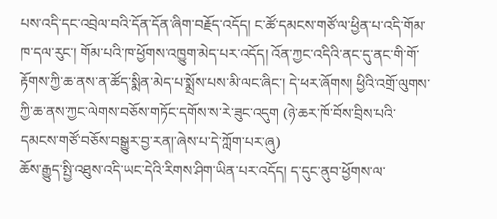པས་འདི་དང་འབྲེལ་བའི་དོན་དོན་ཞིག་བརྗོད་འདོད། ང་ཚོ་དམངས་གཙོ་ལ་ཕྱིན་པ་འདི་གོམ་ཁ་དལ་རུང་། གོམ་པའི་ཁ་ཕྱོགས་འཁྱུག་མེད་པར་འདོད། འོན་ཀྱང་འདིའི་ནང་དུ་ནང་གི་གོ་རྟོགས་ཀྱི་ཆ་ནས་ན་ཚོད་སྨིན་མེད་པ་སྨྲོས་པས་མི་ལང་ཞིང་། དེ་ཕར་ཞོགས། ཕྱིའི་འགྲོ་ལུགས་ཀྱི་ཆ་ནས་ཀྱང་ལེགས་བཅོས་གཏོང་དགོས་ས་རེ་ཟུང་འདུག (ཉེ་ཆར་ཁོ་བོས་བྲིས་པའི་དམངས་གཙོ་བཅོས་བསྒྱུར་བྱ་རན།་ཞེས་པ་དེ་ཀློག་པར་ཞུ)
ཆོས་རྒྱུད་སྤྱི་འཐུས་འདི་ཡང་དེའི་རིགས་ཤིག་ཡིན་པར་འདོད། ད་དུང་ནུབ་ཕྱོགས་ལ་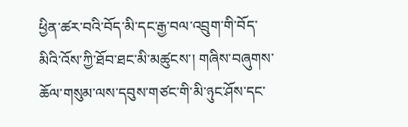ཕྱིན་ཚར་བའི་བོད་མི་དང་རྒྱ་བལ་འབྲུག་གི་བོད་མིའི་འོས་ཀྱི་ཐོབ་ཐང་མི་མཚུངས་། གཞིས་བཞུགས་ཆོལ་གསུམ་ལས་དབུས་གཙང་གི་མི་ཉུང་ཤོས་དང་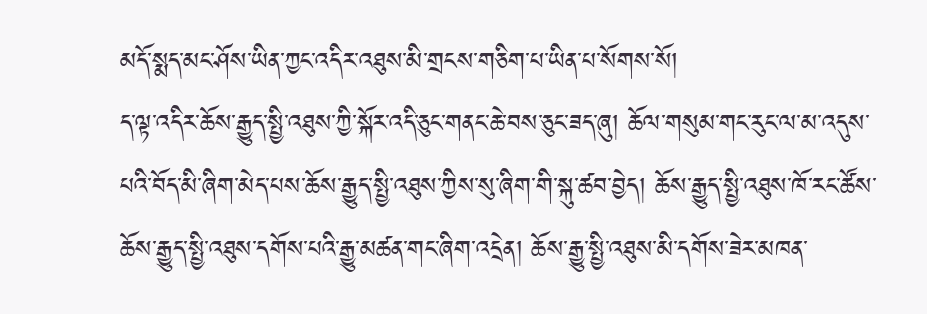མདོ་སྨད་མང་ཤོས་ཡིན་ཀྱང་འདིར་འཐུས་མི་གྲངས་གཅིག་པ་ཡིན་པ་སོགས་སོ།
ད་ལྟ་འདིར་ཆོས་རྒྱུད་སྤྱི་འཐུས་ཀྱི་སྐོར་འདི་ཅུང་གནང་ཆེ་བས་ཅུང་ཟད་ཞུ། ཆོལ་གསུམ་གང་རུང་ལ་མ་འདུས་པའི་བོད་མི་ཞིག་མེད་པས་ཆོས་རྒྱུད་སྤྱི་འཐུས་ཀྱིས་སུ་ཞིག་གི་སྐུ་ཚབ་བྱེད། ཆོས་རྒྱུད་སྤྱི་འཐུས་ཁོ་རང་ཚོས་ཆོས་རྒྱུད་སྤྱི་འཐུས་དགོས་པའི་རྒྱུ་མཚན་གང་ཞིག་འདྲེན། ཆོས་རྒྱུ་སྤྱི་འཐུས་མི་དགོས་ཟེར་མཁན་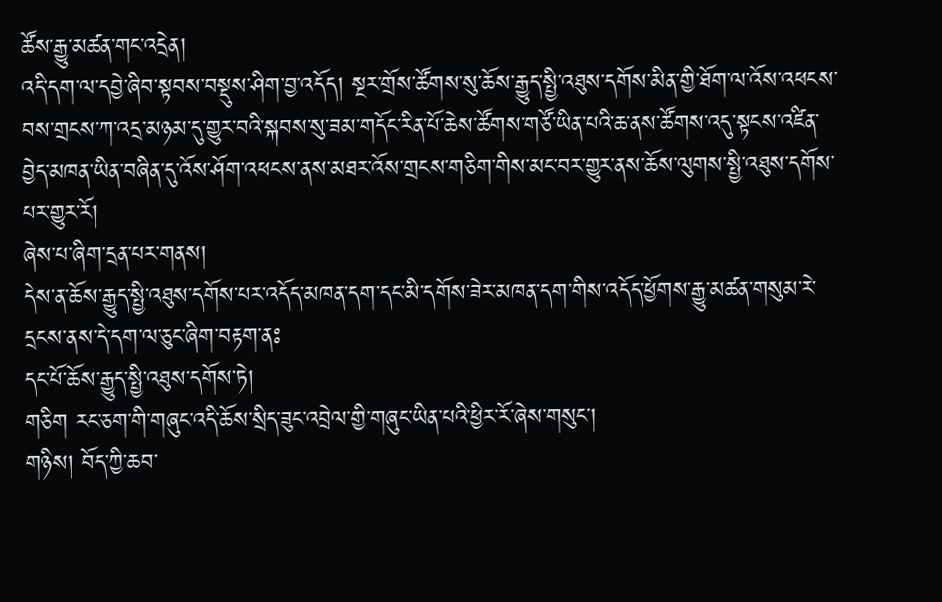ཚོས་རྒྱུ་མཚན་གང་འདྲེན།
འདི་དག་ལ་དབྱེ་ཞིབ་སྟབས་བསྡུས་ཤིག་བྱ་འདོད། སྔར་གྲོས་ཚོགས་སུ་ཆོས་རྒྱུད་སྤྱི་འཐུས་དགོས་མིན་གྱི་ཐོག་ལ་འོས་འཕངས་བས་གྲངས་ཀ་འདྲ་མཉམ་དུ་གྱུར་བའི་སྐབས་སུ་ཟམ་གདོང་རིན་པོ་ཆེས་ཚོགས་གཙོ་ཡིན་པའི་ཆ་ནས་ཚོགས་འདུ་སྟངས་འཛིན་བྱེད་མཁན་ཡིན་བཞིན་དུ་འོས་ཤོག་འཕངས་ནས་མཐར་འོས་གྲངས་གཅིག་གིས་མང་བར་གྱུར་ནས་ཆོས་ལུགས་སྤྱི་འཐུས་དགོས་པར་གྱུར་རོ།
ཞེས་པ་ཞིག་དྲན་པར་གནས།
དེས་ན་ཆོས་རྒྱུད་སྤྱི་འཐུས་དགོས་པར་འདོད་མཁན་དག་དང་མི་དགོས་ཟེར་མཁན་དག་གིས་འདོད་ཕྱོགས་རྒྱུ་མཚན་གསུམ་རེ་དྲངས་ནས་དེ་དག་ལ་ཅུང་ཞིག་བརྟག་ནཿ
དང་པོ་ཆོས་རྒྱུད་སྤྱི་འཐུས་དགོས་ཏེ།
གཅིག རང་ཅག་གི་གཞུང་འདི་ཆོས་སྲིད་ཟུང་འབྲེལ་གྱི་གཞུང་ཡིན་པའི་ཕྱིར་རོ་ཞེས་གསུང་།
གཉིས། བོད་ཀྱི་ཆབ་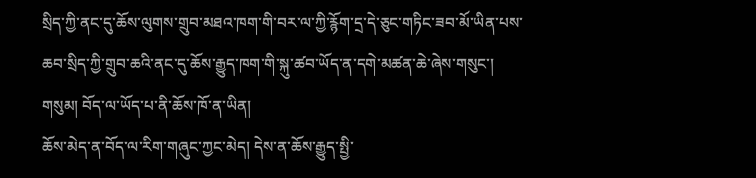སྲིད་ཀྱི་ནང་དུ་ཆོས་ལུགས་གྲུབ་མཐའ་ཁག་གི་བར་ལ་ཀྱི་རྙོག་དྲ་དེ་ཅུང་གཏིང་ཟབ་མོ་ཡིན་པས་ཆབ་སྲིད་ཀྱི་གྲུབ་ཆའི་ནང་དུ་ཆོས་རྒྱུད་ཁག་གི་སྐུ་ཚབ་ཡོད་ན་དགེ་མཚན་ཆེ་ཞེས་གསུང་།
གསུམ། བོད་ལ་ཡོད་པ་ནི་ཆོས་ཁོ་ན་ཡིན།
ཆོས་མེད་ན་བོད་ལ་རིག་གཞུང་ཀྱང་མེད། དེས་ན་ཆོས་རྒྱུད་སྤྱི་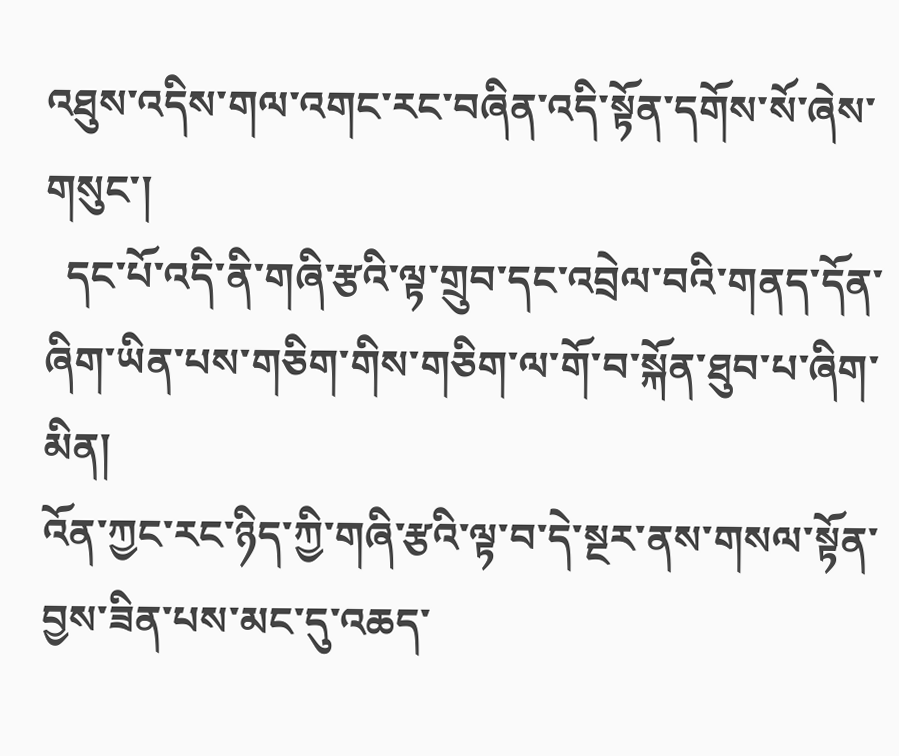འཐུས་འདིས་གལ་འགང་རང་བཞིན་འདི་སྟོན་དགོས་སོ་ཞེས་གསུང་།
  དང་པོ་འདི་ནི་གཞི་རྩའི་ལྟ་གྲུབ་དང་འབྲེལ་བའི་གནད་དོན་ཞིག་ཡིན་པས་གཅིག་གིས་གཅིག་ལ་གོ་བ་སྐོན་ཐུབ་པ་ཞིག་མིན།
འོན་ཀྱང་རང་ཉིད་ཀྱི་གཞི་རྩའི་ལྟ་བ་དེ་སྔར་ནས་གསལ་སྟོན་བྱས་ཟིན་པས་མང་དུ་འཆད་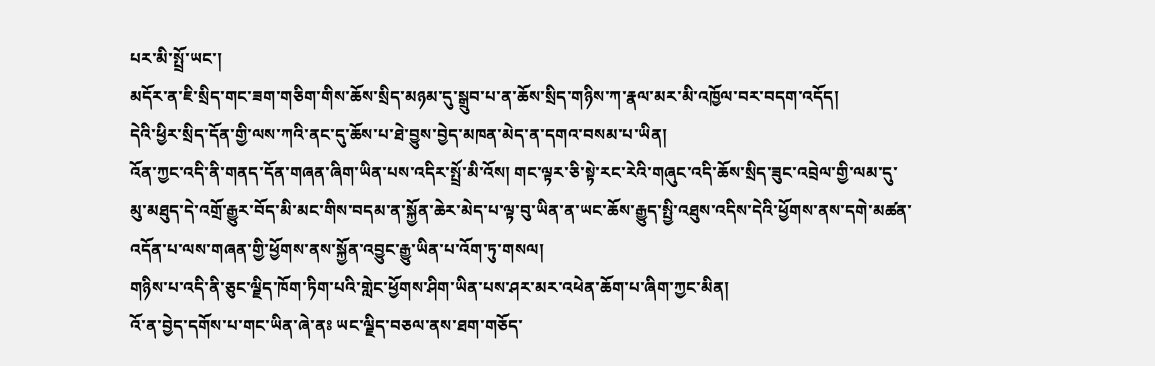པར་མི་སྤྲོ་ཡང་།
མདོར་ན་ཇི་སྲིད་གང་ཟག་གཅིག་གིས་ཆོས་སྲིད་མཉམ་དུ་སྒྲུབ་པ་ན་ཆོས་སྲིད་གཉིས་ཀ་རྣལ་མར་མི་འཁྱོལ་བར་བདག་འདོད།
དེའི་ཕྱིར་སྲིད་དོན་གྱི་ལས་ཀའི་ནང་དུ་ཆོས་པ་ཐེ་བྱུས་བྱེད་མཁན་མེད་ན་དགའ་བསམ་པ་ཡིན།
འོན་ཀྱང་འདི་ནི་གནད་དོན་གཞན་ཞིག་ཡིན་པས་འདིར་སྤྲོ་མི་འོས། གང་ལྟར་ཅི་སྟེ་རང་རེའི་གཞུང་འདི་ཆོས་སྲིད་ཟུང་འབྲེལ་གྱི་ལམ་དུ་མུ་མཐུད་དེ་འགྲོ་རྒྱུར་བོད་མི་མང་གིས་བདམ་ན་སྐྱོན་ཆེར་མེད་པ་ལྟ་བུ་ཡིན་ན་ཡང་ཆོས་རྒྱུད་སྤྱི་འཐུས་འདིས་དེའི་ཕྱོགས་ནས་དགེ་མཚན་འདོན་པ་ལས་གཞན་གྱི་ཕྱོགས་ནས་སྐྱོན་འབྱུང་རྒྱུ་ཡིན་པ་འོག་ཏུ་གསལ།
གཉིས་པ་འདི་ནི་ཅུང་ལྗིད་ཁོག་ཏིག་པའི་གླེང་ཕྱོགས་ཤིག་ཡིན་པས་ཤར་མར་འཕེན་ཆོག་པ་ཞིག་ཀྱང་མིན།
འོ་ན་བྱེད་དགོས་པ་གང་ཡིན་ཞེ་ནཿ ཡང་ལྗིད་བཅལ་ནས་ཐག་གཅོད་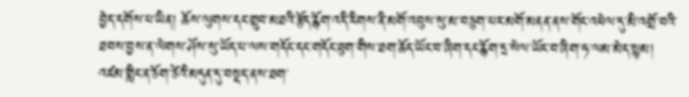བྱེད་དགོས་པ་ཡིན། ཆོས་ལུགས་དང་གྲུབ་མཐའི་རྩོད་རྙོག་འདི་རིགས་ནི་མགོ་འབུས་སུ་མ་བཅུག་པར་མགོ་མནན་ནས་གོང་འཕེལ་དུ་མི་འགྲོ་བའི་ཐབས་བྱས་ན་ལེགས་ཤོས་སུ་ཡོད་པ་ལས་གདོང་དང་གདོང་ཐུག་གིས་ཐག་ཆོད་ཡོང་བ་ཞིག་དང་རྙོག་དྲ་སེལ་ཡོང་བ་ཞིག་ཧ་ལམ་མེད་སྙམ།
འཛམ་གླིང་ན་ཅོག་ཙེའི་མདུན་དུ་བསྡད་ནས་ཐག་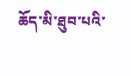ཆོད་མི་ཐུབ་པའི་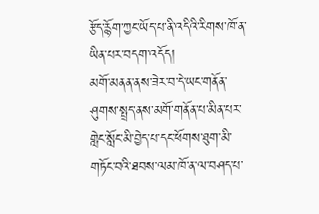རྩོད་རྙོག་ཀྱང་ཡོད་པ་ནི་འདིའི་རིགས་ཁོ་ན་ཡིན་པར་བདག་འདོད།
མགོ་མནན་ནས་ཟེར་བ་དེ་ཡང་གནོན་ཤུགས་སྤྲད་ནས་མགོ་གནོན་པ་མིན་པར་གླེང་སློང་མི་བྱེད་པ་དང་ཕོགས་ཐུག་མི་གཏོང་བའི་ཐབས་ལམ་ཁོ་ན་ལ་བཤད་པ་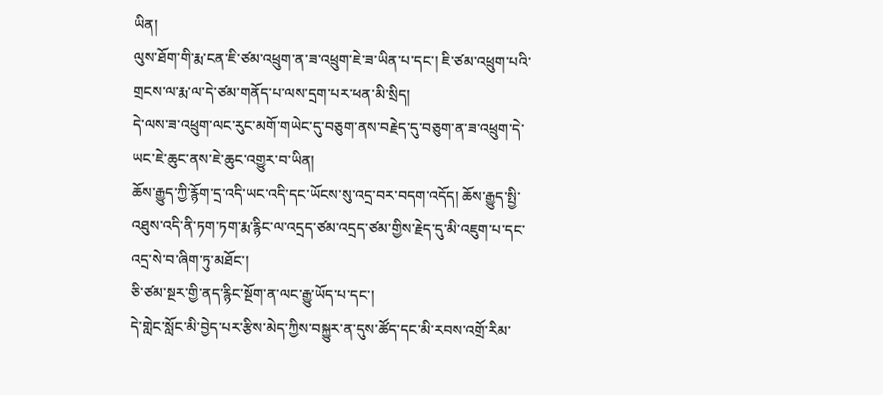ཡིན།
ལུས་ཐོག་གི་རྨ་ངན་ཇི་ཙམ་འཕྲུག་ན་ཟ་འཕྲུག་ཇེ་ཟ་ཡིན་པ་དང་། ཇི་ཙམ་འཕྲུག་པའི་གྲངས་ལ་རྨ་ལ་དེ་ཙམ་གནོད་པ་ལས་དྲག་པར་ཕན་མི་སྲིད།
དེ་ལས་ཟ་འཕྲུག་ལང་རུང་མགོ་གཡེང་དུ་བཅུག་ནས་བརྗེད་དུ་བཅུག་ན་ཟ་འཕྲུག་དེ་ཡང་ཇེ་ཆུང་ནས་ཇེ་ཆུང་འགྱུར་བ་ཡིན།
ཆོས་རྒྱུད་ཀྱི་རྙོག་དྲ་འདི་ཡང་འདི་དང་ཡོངས་སུ་འདྲ་བར་བདག་འདོད། ཆོས་རྒྱུད་སྤྱི་འཐུས་འདི་ནི་ཏག་ཏག་རྨ་རྙིང་ལ་འདྲད་ཙམ་འདྲད་ཙམ་གྱིས་རྗེད་དུ་མི་འཇུག་པ་དང་འདྲ་སེ་བ་ཞིག་ཏུ་མཐོང་།
ཅི་ཙམ་སྔར་གྱི་ནད་རྙིང་སྔོག་ན་ལང་རྒྱུ་ཡོད་པ་དང་།
དེ་གླེང་སློང་མི་བྱེད་པར་རྩིས་མེད་ཀྱིས་བསྐྱུར་ན་དུས་ཚོད་དང་མི་རབས་འགྲོ་རིམ་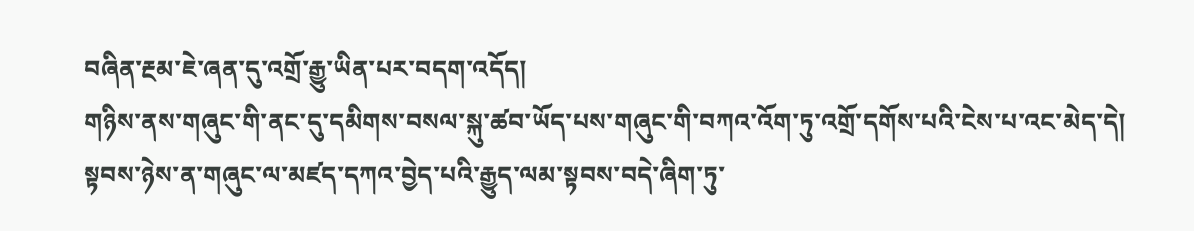བཞིན་རྔམ་ཇེ་ཞན་དུ་འགྲོ་རྒྱུ་ཡིན་པར་བདག་འདོད།
གཉིས་ནས་གཞུང་གི་ནང་དུ་དམིགས་བསལ་སྐུ་ཚབ་ཡོད་པས་གཞུང་གི་བཀའ་འོག་ཏུ་འགྲོ་དགོས་པའི་ངེས་པ་འང་མེད་དེ།
སྟབས་ཉེས་ན་གཞུང་ལ་མཛད་དཀའ་བྱེད་པའི་རྒྱུད་ལམ་སྟབས་བདེ་ཞིག་ཏུ་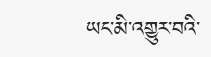ཡང་མི་འགྱུར་བའི་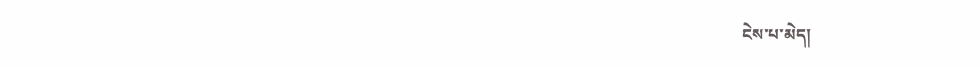ངེས་པ་མེད།